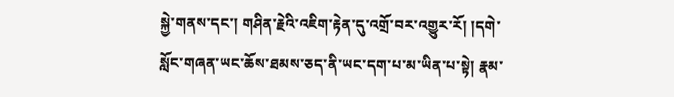སྐྱེ་གནས་དང་། གཤིན་རྗེའི་འཇིག་རྟེན་དུ་འགྲོ་བར་འགྱུར་རོ། །དགེ་སློང་གཞན་ཡང་ཆོས་ཐམས་ཅད་ནི་ཡང་དག་པ་མ་ཡིན་པ་སྟེ། རྣམ་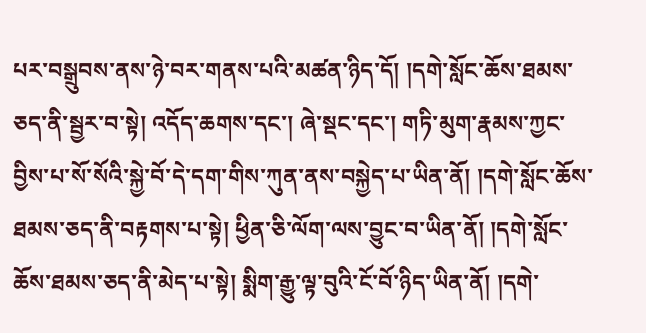པར་བསྒྲུབས་ནས་ཉེ་བར་གནས་པའི་མཚན་ཉིད་དོ། །དགེ་སློང་ཆོས་ཐམས་ཅད་ནི་སྦྱར་བ་སྟེ། འདོད་ཆགས་དང་། ཞེ་སྡང་དང་། གཏི་མུག་རྣམས་ཀྱང་བྱིས་པ་སོ་སོའི་སྐྱེ་བོ་དེ་དག་གིས་ཀུན་ནས་བསྐྱེད་པ་ཡིན་ནོ། །དགེ་སློང་ཆོས་ཐམས་ཅད་ནི་བརྟགས་པ་སྟེ། ཕྱིན་ཅི་ལོག་ལས་བྱུང་བ་ཡིན་ནོ། །དགེ་སློང་ཆོས་ཐམས་ཅད་ནི་མེད་པ་སྟེ། སྨིག་རྒྱུ་ལྟ་བུའི་ངོ་བོ་ཉིད་ཡིན་ནོ། །དགེ་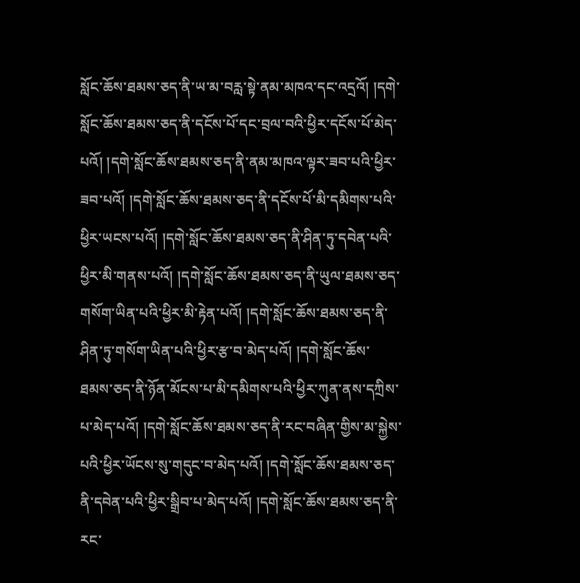སློང་ཆོས་ཐམས་ཅད་ནི་ཡ་མ་བརླ་སྟེ་ནམ་མཁའ་དང་འདྲའོ། །དགེ་སློང་ཆོས་ཐམས་ཅད་ནི་དངོས་པོ་དང་བྲལ་བའི་ཕྱིར་དངོས་པོ་མེད་པའོ། །དགེ་སློང་ཆོས་ཐམས་ཅད་ནི་ནམ་མཁའ་ལྟར་ཟབ་པའི་ཕྱིར་ཟབ་པའོ། །དགེ་སློང་ཆོས་ཐམས་ཅད་ནི་དངོས་པོ་མི་དམིགས་པའི་ཕྱིར་ཡངས་པའོ། །དགེ་སློང་ཆོས་ཐམས་ཅད་ནི་ཤིན་ཏུ་དབེན་པའི་ཕྱིར་མི་གནས་པའོ། །དགེ་སློང་ཆོས་ཐམས་ཅད་ནི་ཡུལ་ཐམས་ཅད་གསོག་ཡིན་པའི་ཕྱིར་མི་རྟེན་པའོ། །དགེ་སློང་ཆོས་ཐམས་ཅད་ནི་ཤིན་ཏུ་གསོག་ཡིན་པའི་ཕྱིར་རྩ་བ་མེད་པའོ། །དགེ་སློང་ཆོས་ཐམས་ཅད་ནི་ཉོན་མོངས་པ་མི་དམིགས་པའི་ཕྱིར་ཀུན་ནས་དཀྲིས་པ་མེད་པའོ། །དགེ་སློང་ཆོས་ཐམས་ཅད་ནི་རང་བཞིན་གྱིས་མ་སྐྱེས་པའི་ཕྱིར་ཡོངས་སུ་གདུང་བ་མེད་པའོ། །དགེ་སློང་ཆོས་ཐམས་ཅད་ནི་དབེན་པའི་ཕྱིར་སྒྲིབ་པ་མེད་པའོ། །དགེ་སློང་ཆོས་ཐམས་ཅད་ནི་རང་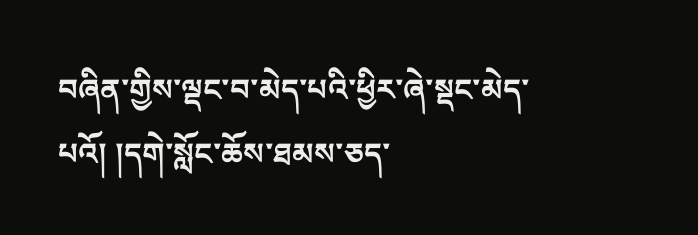བཞིན་གྱིས་ལྡང་བ་མེད་པའི་ཕྱིར་ཞེ་སྡང་མེད་པའོ། །དགེ་སློང་ཆོས་ཐམས་ཅད་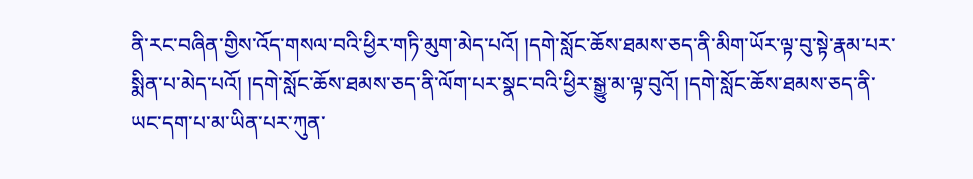ནི་རང་བཞིན་གྱིས་འོད་གསལ་བའི་ཕྱིར་གཏི་མུག་མེད་པའོ། །དགེ་སློང་ཆོས་ཐམས་ཅད་ནི་མིག་ཡོར་ལྟ་བུ་སྟེ་རྣམ་པར་སྨིན་པ་མེད་པའོ། །དགེ་སློང་ཆོས་ཐམས་ཅད་ནི་ལོག་པར་སྣང་བའི་ཕྱིར་སྒྱུ་མ་ལྟ་བུའོ། །དགེ་སློང་ཆོས་ཐམས་ཅད་ནི་ཡང་དག་པ་མ་ཡིན་པར་ཀུན་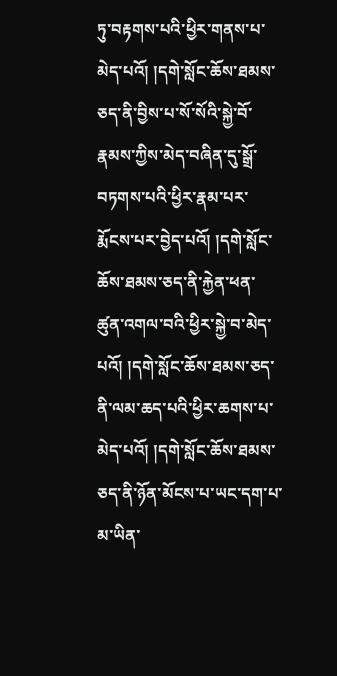ཏུ་བརྟགས་པའི་ཕྱིར་གནས་པ་མེད་པའོ། །དགེ་སློང་ཆོས་ཐམས་ཅད་ནི་བྱིས་པ་སོ་སོའི་སྐྱེ་བོ་རྣམས་ཀྱིས་མེད་བཞིན་དུ་སྒྲོ་བཏགས་པའི་ཕྱིར་རྣམ་པར་རྨོངས་པར་བྱེད་པའོ། །དགེ་སློང་ཆོས་ཐམས་ཅད་ནི་རྐྱེན་ཕན་ཚུན་འགལ་བའི་ཕྱིར་སྐྱེ་བ་མེད་པའོ། །དགེ་སློང་ཆོས་ཐམས་ཅད་ནི་ལམ་ཆད་པའི་ཕྱིར་ཆགས་པ་མེད་པའོ། །དགེ་སློང་ཆོས་ཐམས་ཅད་ནི་ཉོན་མོངས་པ་ཡང་དག་པ་མ་ཡིན་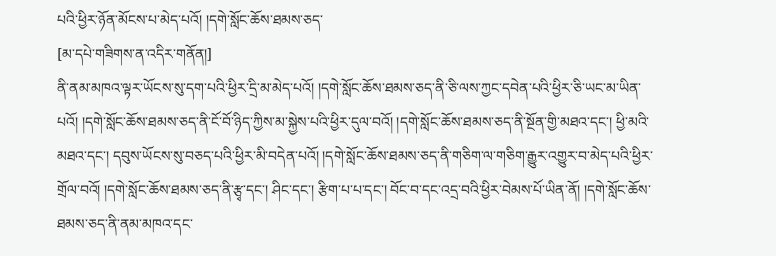པའི་ཕྱིར་ཉོན་མོངས་པ་མེད་པའོ། །དགེ་སློང་ཆོས་ཐམས་ཅད་
[མ་དཔེ་གཟིགས་ན་འདིར་གནོན།]
ནི་ནམ་མཁའ་ལྟར་ཡོངས་སུ་དག་པའི་ཕྱིར་དྲི་མ་མེད་པའོ། །དགེ་སློང་ཆོས་ཐམས་ཅད་ནི་ཅི་ལས་ཀྱང་དབེན་པའི་ཕྱིར་ཅི་ཡང་མ་ཡིན་པའོ། །དགེ་སློང་ཆོས་ཐམས་ཅད་ནི་ངོ་བོ་ཉིད་ཀྱིས་མ་སྐྱེས་པའི་ཕྱིར་དུལ་བའོ། །དགེ་སློང་ཆོས་ཐམས་ཅད་ནི་སྔོན་གྱི་མཐའ་དང་། ཕྱི་མའི་མཐའ་དང་། དབུས་ཡོངས་སུ་བཅད་པའི་ཕྱིར་མི་བདེན་པའོ། །དགེ་སློང་ཆོས་ཐམས་ཅད་ནི་གཅིག་ལ་གཅིག་རྒྱུར་འགྱུར་བ་མེད་པའི་ཕྱིར་གྲོལ་བའོ། །དགེ་སློང་ཆོས་ཐམས་ཅད་ནི་རྩྭ་དང་། ཤིང་དང་། རྩིག་པ་པ་དང་། བོང་བ་དང་འདྲ་བའི་ཕྱིར་བེམས་པོ་ཡིན་ནོ། །དགེ་སློང་ཆོས་ཐམས་ཅད་ནི་ནམ་མཁའ་དང་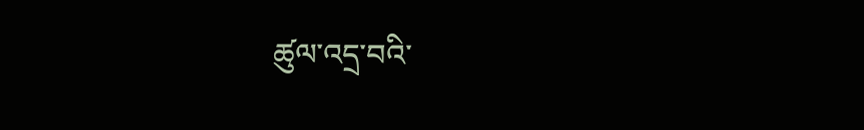ཚུལ་འདྲ་བའི་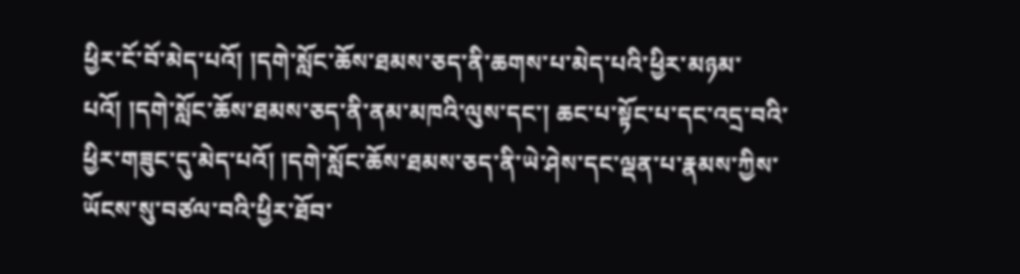ཕྱིར་ངོ་བོ་མེད་པའོ། །དགེ་སློང་ཆོས་ཐམས་ཅད་ནི་ཆགས་པ་མེད་པའི་ཕྱིར་མཉམ་པའོ། །དགེ་སློང་ཆོས་ཐམས་ཅད་ནི་ནམ་མཁའི་ལུས་དང་། ཆང་པ་སྟོང་པ་དང་འདྲ་བའི་ཕྱིར་གཟུང་དུ་མེད་པའོ། །དགེ་སློང་ཆོས་ཐམས་ཅད་ནི་ཡེ་ཤེས་དང་ལྡན་པ་རྣམས་ཀྱིས་ཡོངས་སུ་བཙལ་བའི་ཕྱིར་ཐོབ་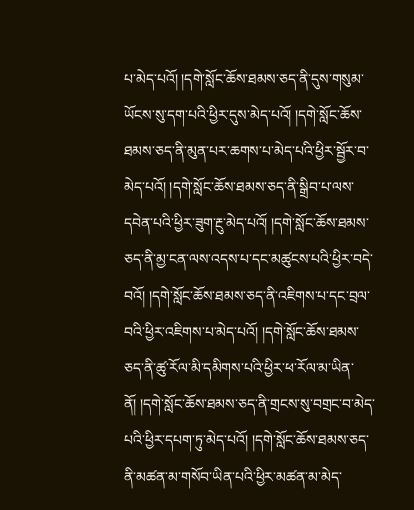པ་མེད་པའོ། །དགེ་སློང་ཆོས་ཐམས་ཅད་ནི་དུས་གསུམ་ཡོངས་སུ་དག་པའི་ཕྱིར་དུས་མེད་པའོ། །དགེ་སློང་ཆོས་ཐམས་ཅད་ནི་མུན་པར་ཆགས་པ་མེད་པའི་ཕྱིར་སྦྱོར་བ་མེད་པའོ། །དགེ་སློང་ཆོས་ཐམས་ཅད་ནི་སྒྲིབ་པ་ལས་དབེན་པའི་ཕྱིར་ཟུག་རྔུ་མེད་པའོ། །དགེ་སློང་ཆོས་ཐམས་ཅད་ནི་མྱ་ངན་ལས་འདས་པ་དང་མཚུངས་པའི་ཕྱིར་བདེ་བའོ། །དགེ་སློང་ཆོས་ཐམས་ཅད་ནི་འཇིགས་པ་དང་བྲལ་བའི་ཕྱིར་འཇིགས་པ་མེད་པའོ། །དགེ་སློང་ཆོས་ཐམས་ཅད་ནི་ཚུ་རོལ་མི་དམིགས་པའི་ཕྱིར་ཕ་རོལ་མ་ཡིན་ནོ། །དགེ་སློང་ཆོས་ཐམས་ཅད་ནི་གྲངས་སུ་བགྲང་བ་མེད་པའི་ཕྱིར་དཔག་ཏུ་མེད་པའོ། །དགེ་སློང་ཆོས་ཐམས་ཅད་ནི་མཚན་མ་གསོབ་ཡིན་པའི་ཕྱིར་མཚན་མ་མེད་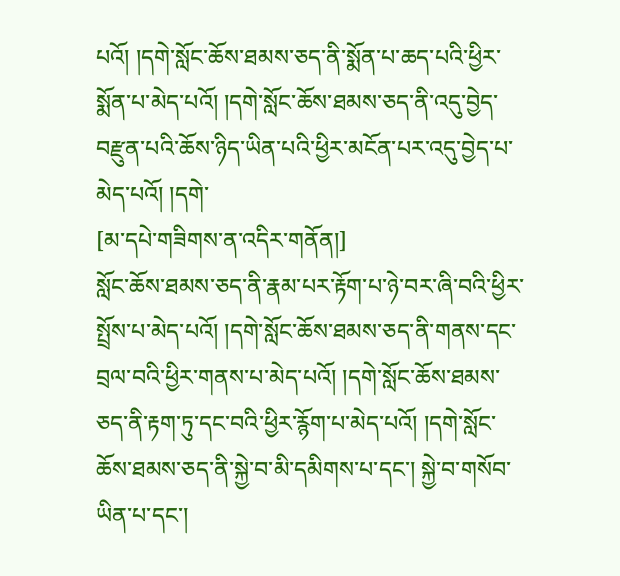པའོ། །དགེ་སློང་ཆོས་ཐམས་ཅད་ནི་སྨོན་པ་ཆད་པའི་ཕྱིར་སྨོན་པ་མེད་པའོ། །དགེ་སློང་ཆོས་ཐམས་ཅད་ནི་འདུ་བྱེད་བརྫུན་པའི་ཆོས་ཉིད་ཡིན་པའི་ཕྱིར་མངོན་པར་འདུ་བྱེད་པ་མེད་པའོ། །དགེ་
[མ་དཔེ་གཟིགས་ན་འདིར་གནོན།]
སློང་ཆོས་ཐམས་ཅད་ནི་རྣམ་པར་རྟོག་པ་ཉེ་བར་ཞི་བའི་ཕྱིར་སྤྲོས་པ་མེད་པའོ། །དགེ་སློང་ཆོས་ཐམས་ཅད་ནི་གནས་དང་བྲལ་བའི་ཕྱིར་གནས་པ་མེད་པའོ། །དགེ་སློང་ཆོས་ཐམས་ཅད་ནི་རྟག་ཏུ་དང་བའི་ཕྱིར་རྙོག་པ་མེད་པའོ། །དགེ་སློང་ཆོས་ཐམས་ཅད་ནི་སྐྱེ་བ་མི་དམིགས་པ་དང་། སྐྱེ་བ་གསོབ་ཡིན་པ་དང་།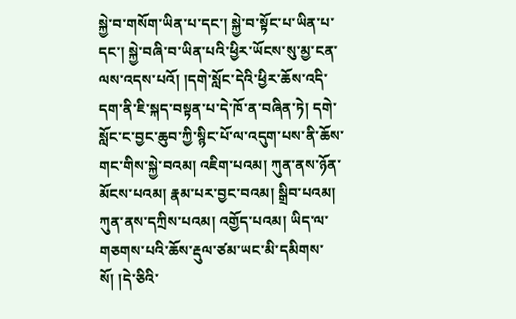སྐྱེ་བ་གསོག་ཡིན་པ་དང་། སྐྱེ་བ་སྟོང་པ་ཡིན་པ་དང་། སྐྱེ་བཞི་བ་ཡིན་པའི་ཕྱིར་ཡོངས་སུ་མྱ་ངན་ལས་འདས་པའོ། །དགེ་སློང་དེའི་ཕྱིར་ཆོས་འདི་དག་ནི་ཇི་སྐད་བསྟན་པ་དེ་ཁོ་ན་བཞིན་ཏེ། དགེ་སློང་ང་བྱང་ཆུབ་ཀྱི་སྙིང་པོ་ལ་འདུག་པས་ནི་ཆོས་གང་གིས་སྐྱེ་བའམ། འཇིག་པའམ། ཀུན་ནས་ཉོན་མོངས་པའམ། རྣམ་པར་བྱང་བའམ། སྒྲིབ་པའམ། ཀུན་ནས་དཀྲིས་པའམ། འགྱོད་པའམ། ཡིད་ལ་གཅགས་པའི་ཆོས་རྡུལ་ཙམ་ཡང་མི་དམིགས་སོ། །དེ་ཅིའི་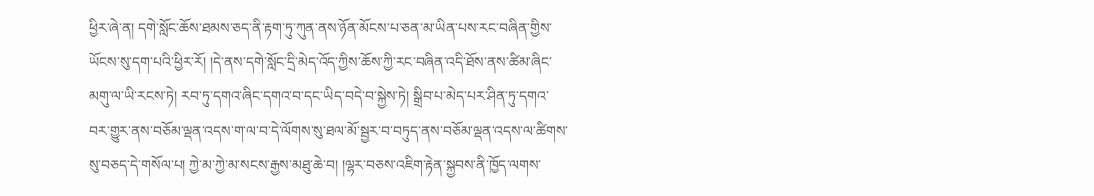ཕྱིར་ཞེ་ན། དགེ་སློང་ཆོས་ཐམས་ཅད་ནི་རྟག་ཏུ་ཀུན་ནས་ཉོན་མོངས་པ་ཅན་མ་ཡིན་པས་རང་བཞིན་གྱིས་ཡོངས་སུ་དག་པའི་ཕྱིར་རོ། །དེ་ནས་དགེ་སློང་དྲི་མེད་འོད་ཀྱིས་ཆོས་ཀྱི་རང་བཞིན་འདི་ཐོས་ནས་ཚིམ་ཞིང་མགུ་ལ་ཡི་རངས་ཏེ། རབ་ཏུ་དགའ་ཞིང་དགའ་བ་དང་ཡིད་བདེ་བ་སྐྱེས་ཏེ། སྒྲིབ་པ་མེད་པར་ཤིན་ཏུ་དགའ་བར་གྱུར་ནས་བཅོམ་ལྡན་འདས་ག་ལ་བ་དེ་ལོགས་སུ་ཐལ་མོ་སྦྱར་བ་བཏུད་ནས་བཅོམ་ལྡན་འདས་ལ་ཚིགས་སུ་བཅད་དེ་གསོལ་པ། ཀྱེ་མ་ཀྱེ་མ་སངས་རྒྱས་མཐུ་ཆེ་བ། །ལྷར་བཅས་འཇིག་རྟེན་སྐྱབས་ནི་ཁྱོད་ལགས་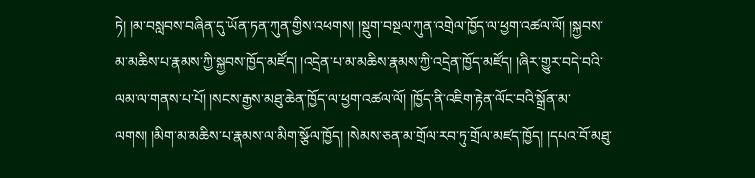ཏེ། །མ་བསླབས་བཞིན་དུ་ཡོན་ཏན་ཀུན་གྱིས་འཕགས། །སྡུག་བསྔལ་ཀུན་འགྲེལ་ཁྱོད་ལ་ཕྱག་འཚལ་ལོ། །སྐྱབས་མ་མཆིས་པ་རྣམས་ཀྱི་སྐྱབས་ཁྱོད་མཛོད། །འདྲེན་པ་མ་མཆིས་རྣམས་ཀྱི་འདྲེན་ཁྱོད་མཛོད། །ཞིར་གྱུར་བདེ་བའི་ལམ་ལ་གནས་པ་པོ། །སངས་རྒྱས་མཐུ་ཆེན་ཁྱོད་ལ་ཕྱག་འཚལ་ལོ། །ཁྱོད་ནི་འཇིག་རྟེན་ལོང་བའི་སྒྲོན་མ་ལགས། །མིག་མ་མཆིས་པ་རྣམས་ལ་མིག་སྩོལ་ཁྱོད། །སེམས་ཅན་མ་གྲོལ་རབ་ཏུ་གྲོལ་མཛད་ཁྱོད། །དཔའ་བོ་མཐུ་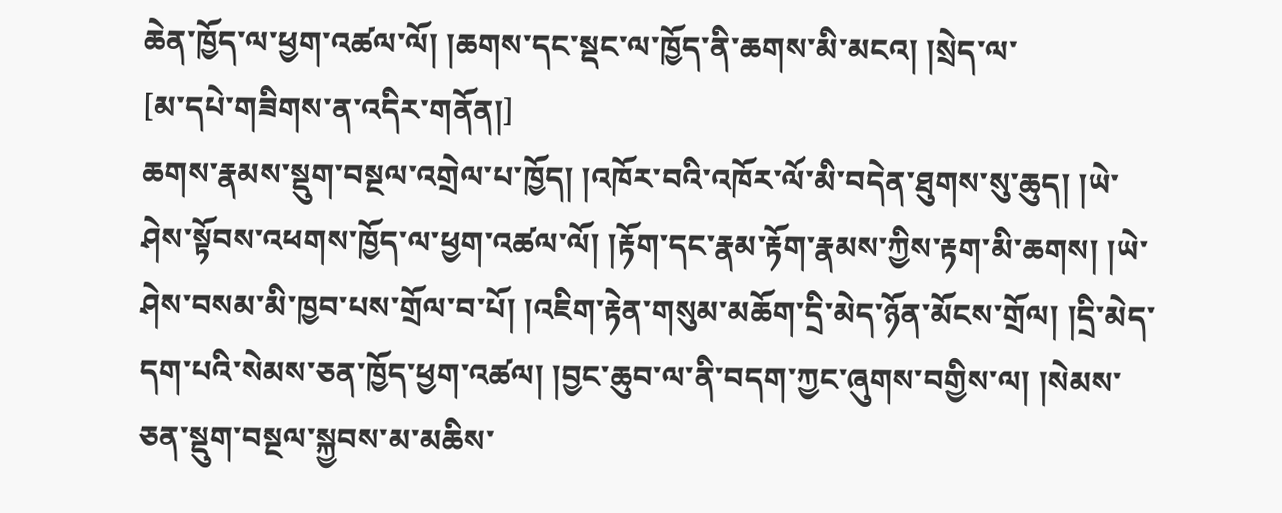ཆེན་ཁྱོད་ལ་ཕྱག་འཚལ་ལོ། །ཆགས་དང་སྡང་ལ་ཁྱོད་ནི་ཆགས་མི་མངའ། །སྲེད་ལ་
[མ་དཔེ་གཟིགས་ན་འདིར་གནོན།]
ཆགས་རྣམས་སྡུག་བསྔལ་འགྲེལ་པ་ཁྱོད། །འཁོར་བའི་འཁོར་ལོ་མི་བདེན་ཐུགས་སུ་ཆུད། །ཡེ་ཤེས་སྟོབས་འཕགས་ཁྱོད་ལ་ཕྱག་འཚལ་ལོ། །རྟོག་དང་རྣམ་རྟོག་རྣམས་ཀྱིས་རྟག་མི་ཆགས། །ཡེ་ཤེས་བསམ་མི་ཁྱབ་པས་གྲོལ་བ་པོ། །འཇིག་རྟེན་གསུམ་མཆོག་དྲི་མེད་ཉོན་མོངས་གྲོལ། །དྲི་མེད་དག་པའི་སེམས་ཅན་ཁྱོད་ཕྱག་འཚལ། །བྱང་ཆུབ་ལ་ནི་བདག་ཀྱང་ཞུགས་བགྱིས་ལ། །སེམས་ཅན་སྡུག་བསྔལ་སྐྱབས་མ་མཆིས་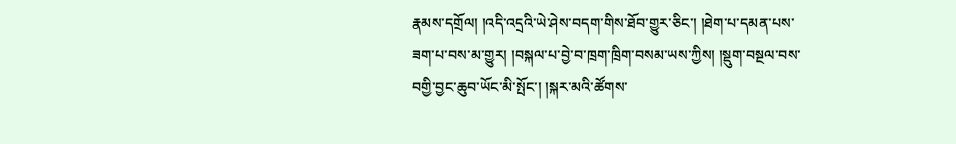རྣམས་དགྲོལ། །འདི་འདྲའི་ཡེ་ཤེས་བདག་གིས་ཐོབ་གྱུར་ཅིང་། །ཐེག་པ་དམན་པས་ཟག་པ་བས་མ་གྱུར། །བསྐལ་པ་བྱེ་བ་ཁྲག་ཁྲིག་བསམ་ཡས་ཀྱིས། །སྡུག་བསྔལ་བས་བགྱི་བྱང་ཆུབ་ཡོང་མི་སྤོང་། །སྐར་མའི་ཚོགས་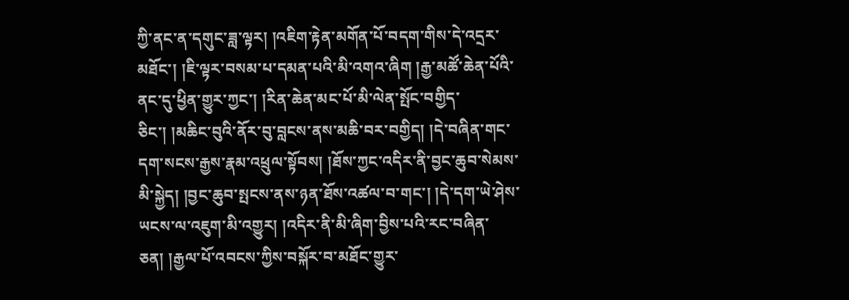ཀྱི་ནང་ན་དགུང་ཟླ་ལྟར། །འཇིག་རྟེན་མགོན་པོ་བདག་གིས་དེ་འདྲར་མཐོང་། །ཇི་ལྟར་བསམ་པ་དམན་པའི་མི་འགའ་ཞིག །རྒྱ་མཚོ་ཆེན་པོའི་ནང་དུ་ཕྱིན་གྱུར་ཀྱང་། །རིན་ཆེན་མང་པོ་མི་ལེན་སྤོང་བགྱིད་ཅིང་། །མཆིང་བུའི་ནོར་བུ་བླངས་ནས་མཆི་བར་བགྱིད། །དེ་བཞིན་གང་དག་སངས་རྒྱས་རྣམ་འཕྲུལ་སྟོབས། །ཐོས་ཀྱང་འདིར་ནི་བྱང་ཆུབ་སེམས་མི་སྐྱེད། །བྱང་ཆུབ་སྤངས་ནས་ཉན་ཐོས་འཚལ་བ་གང་། །དེ་དག་ཡེ་ཤེས་ཡངས་ལ་འཇུག་མི་འགྱུར། །འདིར་ནི་མི་ཞིག་བྱིས་པའི་རང་བཞིན་ཅན། །རྒྱལ་པོ་འབངས་ཀྱིས་བསྐོར་བ་མཐོང་གྱུར་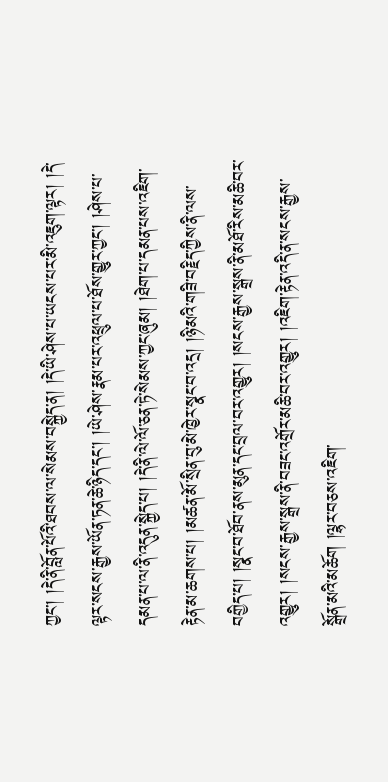ཀྱང་། །དེ་ནི་བློན་པོའི་ཐབས་ལ་སེམས་བསྐྱེད་ན། །དེ་ཡི་ཤེས་པ་ཡངས་པར་མི་འཇུག་ལྟར། །དེ་ལྟར་སངས་རྒྱས་ཡོན་ཏན་ཆེ་ཉིད་དང་། །ཡེ་ཤེས་རྣམ་པར་འཕྲུལ་པ་ཐོས་གྱུར་ཀྱང་། །ཤེས་པ་དམན་པ་ལ་ནི་འདུན་སྐྱེད་པ། །དེ་ནི་ལེ་ལོ་ཅན་ཏེ་སེམས་ཀྱང་ཞུམ། །ཐེག་པ་དམན་པས་འཇིག་རྟེན་མ་ཆགས་པ། །མཚན་མོ་སྲིན་བུ་མེ་ཁྱེར་སྣང་བ་འདྲ། །ཉི་མའི་གཟི་བརྗིད་ཀྱིས་ནི་ལས་བགྱིད་པ། །སྣང་བ་ཐོབ་ནས་མུན་དང་བྲལ་བར་འགྱུར། །སངས་རྒྱས་སྒྲས་ནི་མཐོ་རིས་མཆི་བར་འགྱུར། །སངས་རྒྱས་སྒྲས་ནི་བཟང་འགྲོར་མཆི་བར་འགྱུར། །འཇིག་རྟེན་འདི་ན་སངས་རྒྱས་སྒྲོན་མའི་མཆོག །ལྷར་བཅས་འཇིག་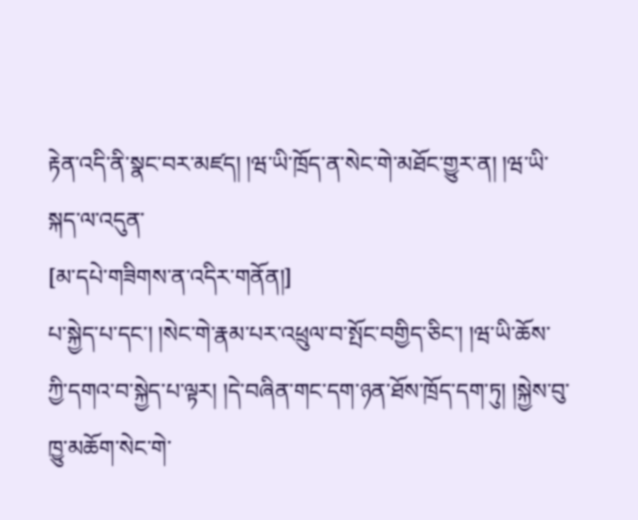རྟེན་འདི་ནི་སྣང་བར་མཛད། །ཝ་ཡི་ཁྲོད་ན་སེང་གེ་མཐོང་གྱུར་ན། །ཝ་ཡི་སྐད་ལ་འདུན་
[མ་དཔེ་གཟིགས་ན་འདིར་གནོན།]
པ་སྐྱེད་པ་དང་། །སེང་གེ་རྣམ་པར་འཕྲུལ་བ་སྤོང་བགྱིད་ཅིང་། །ཝ་ཡི་ཆོས་ཀྱི་དགའ་བ་སྐྱེད་པ་ལྟར། །དེ་བཞིན་གང་དག་ཉན་ཐོས་ཁྲོད་དག་ཏུ། །སྐྱེས་བུ་ཁྱུ་མཆོག་སེང་གེ་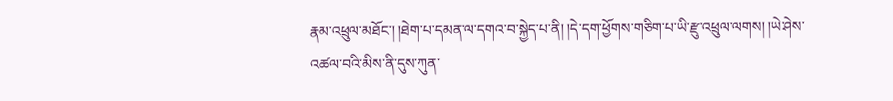རྣམ་འཕྲུལ་མཐོང་། །ཐེག་པ་དམན་ལ་དགའ་བ་སྐྱེད་པ་ནི། །དེ་དག་ཕྱོགས་གཅིག་པ་ཡི་རྫུ་འཕྲུལ་ལགས། །ཡེ་ཤེས་འཚལ་བའི་མིས་ནི་དུས་ཀུན་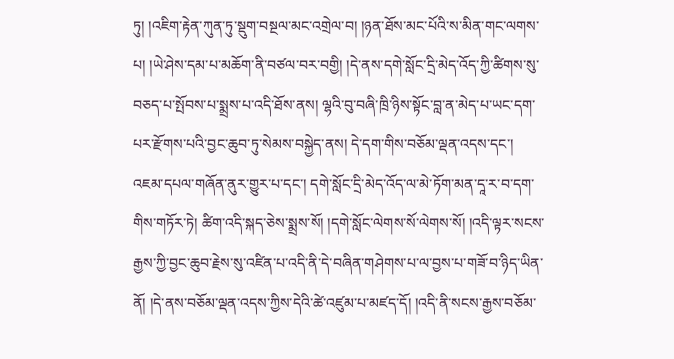ཏུ། །འཇིག་རྟེན་ཀུན་ཏུ་སྡུག་བསྔལ་མང་འགྲེལ་བ། །ཉན་ཐོས་མང་པོའི་ས་མིན་གང་ལགས་པ། །ཡེ་ཤེས་དམ་པ་མཆོག་ནི་བཙལ་བར་བགྱི། །དེ་ནས་དགེ་སློང་དྲི་མེད་འོད་ཀྱི་ཚིགས་སུ་བཅད་པ་སྤོབས་པ་སྨྲས་པ་འདི་ཐོས་ནས། ལྷའི་བུ་བཞི་ཁྲི་ཉིས་སྟོང་བླ་ན་མེད་པ་ཡང་དག་པར་རྫོགས་པའི་བྱང་ཆུབ་ཏུ་སེམས་བསྐྱེད་ནས། དེ་དག་གིས་བཅོམ་ལྡན་འདས་དང་། འཇམ་དཔལ་གཞོན་ནུར་གྱུར་པ་དང་། དགེ་སློང་དྲི་མེད་འོད་ལ་མེ་ཏོག་མན་དཱ་ར་བ་དག་གིས་གཏོར་ཏེ། ཚིག་འདི་སྐད་ཅེས་སྨྲས་སོ། །དགེ་སློང་ལེགས་སོ་ལེགས་སོ། །འདི་ལྟར་སངས་རྒྱས་ཀྱི་བྱང་ཆུབ་རྗེས་སུ་འཛིན་པ་འདི་ནི་དེ་བཞིན་གཤེགས་པ་ལ་བྱས་པ་གཟོ་བ་ཉིད་ཡིན་ནོ། །དེ་ནས་བཅོམ་ལྡན་འདས་ཀྱིས་དེའི་ཚེ་འཛུམ་པ་མཛད་དོ། །འདི་ནི་སངས་རྒྱས་བཅོམ་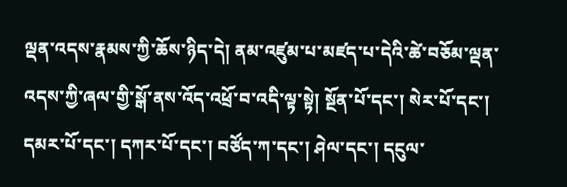ལྡན་འདས་རྣམས་ཀྱི་ཆོས་ཉིད་དེ། ནམ་འཛུམ་པ་མཛད་པ་དེའི་ཚེ་བཅོམ་ལྡན་འདས་ཀྱི་ཞལ་གྱི་སྒོ་ནས་འོད་འཕྲོ་བ་འདི་ལྟ་སྟེ། སྔོན་པོ་དང་། སེར་པོ་དང་། དམར་པོ་དང་། དཀར་པོ་དང་། བཙོད་ཀ་དང་། ཤེལ་དང་། དངུལ་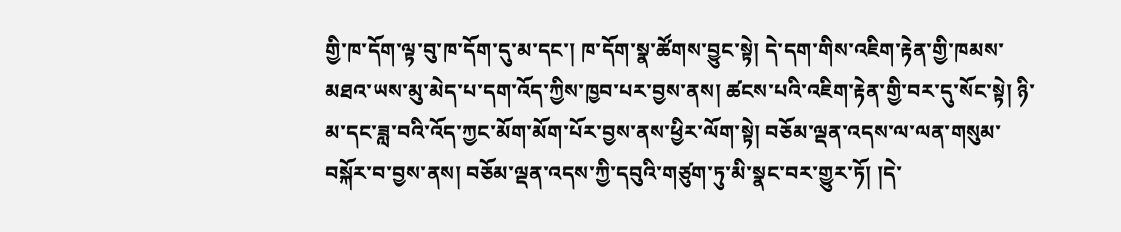གྱི་ཁ་དོག་ལྟ་བུ་ཁ་དོག་དུ་མ་དང་། ཁ་དོག་སྣ་ཚོགས་བྱུང་སྟེ། དེ་དག་གིས་འཇིག་རྟེན་གྱི་ཁམས་མཐའ་ཡས་མུ་མེད་པ་དག་འོད་ཀྱིས་ཁྱབ་པར་བྱས་ནས། ཚངས་པའི་འཇིག་རྟེན་གྱི་བར་དུ་སོང་སྟེ། ཉི་མ་དང་ཟླ་བའི་འོད་ཀྱང་མོག་མོག་པོར་བྱས་ནས་ཕྱིར་ལོག་སྟེ། བཅོམ་ལྡན་འདས་ལ་ལན་གསུམ་བསྐོར་བ་བྱས་ནས། བཅོམ་ལྡན་འདས་ཀྱི་དབུའི་གཙུག་ཏུ་མི་སྣང་བར་གྱུར་ཏོ། །དེ་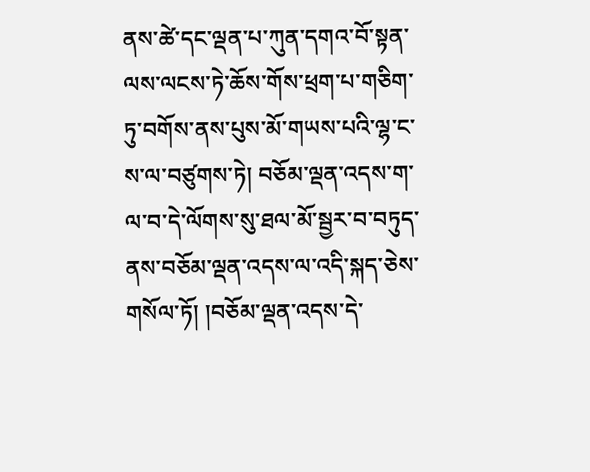ནས་ཚེ་དང་ལྡན་པ་ཀུན་དགའ་བོ་སྟན་ལས་ལངས་ཏེ་ཆོས་གོས་ཕྲག་པ་གཅིག་ཏུ་བགོས་ནས་པུས་མོ་གཡས་པའི་ལྷ་ང་ས་ལ་བཙུགས་ཏེ། བཅོམ་ལྡན་འདས་ག་ལ་བ་དེ་ལོགས་སུ་ཐལ་མོ་སྦྱར་བ་བཏུད་ནས་བཅོམ་ལྡན་འདས་ལ་འདི་སྐད་ཅེས་གསོལ་ཏོ། །བཅོམ་ལྡན་འདས་དེ་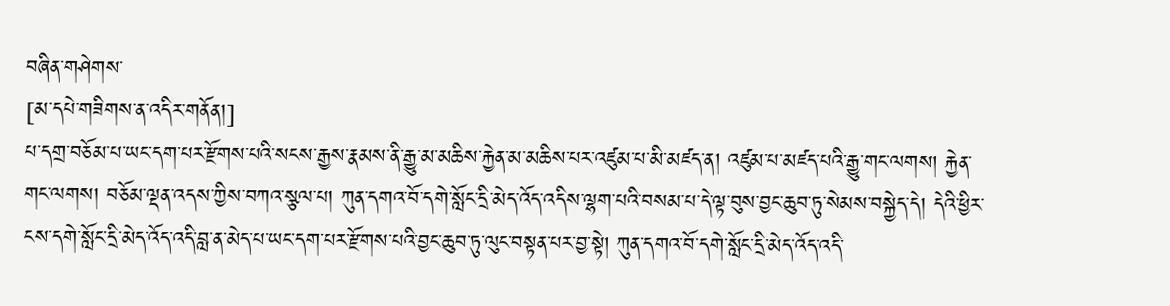བཞིན་གཤེགས་
[མ་དཔེ་གཟིགས་ན་འདིར་གནོན།]
པ་དགྲ་བཅོམ་པ་ཡང་དག་པར་རྫོགས་པའི་སངས་རྒྱས་རྣམས་ནི་རྒྱུ་མ་མཆིས་རྐྱེན་མ་མཆིས་པར་འཛུམ་པ་མི་མཛད་ན། འཛུམ་པ་མཛད་པའི་རྒྱུ་གང་ལགས། རྐྱེན་གང་ལགས། བཅོམ་ལྡན་འདས་ཀྱིས་བཀའ་སྩལ་པ། ཀུན་དགའ་བོ་དགེ་སློང་དྲི་མེད་འོད་འདིས་ལྷག་པའི་བསམ་པ་དེ་ལྟ་བུས་བྱང་ཆུབ་ཏུ་སེམས་བསྐྱེད་དེ། དེའི་ཕྱིར་ངས་དགེ་སློང་དྲི་མེད་འོད་འདི་བླ་ན་མེད་པ་ཡང་དག་པར་རྫོགས་པའི་བྱང་ཆུབ་ཏུ་ལུང་བསྟན་པར་བྱ་སྟེ། ཀུན་དགའ་བོ་དགེ་སློང་དྲི་མེད་འོད་འདི་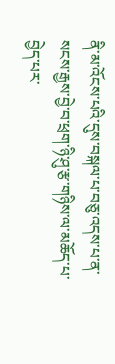ནི་མ་འོངས་པའི་དུས་བསྐལ་པ་བཅུ་འདས་པ་ན་སངས་རྒྱས་བྱེ་བ་ཕྲག་ཉི་ཤུ་རྩ་གཉིས་ལ་མཆོད་པ་བྱེད་པར་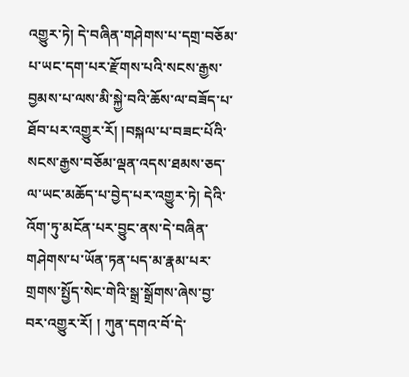འགྱུར་ཏེ། དེ་བཞིན་གཤེགས་པ་དགྲ་བཅོམ་པ་ཡང་དག་པར་རྫོགས་པའི་སངས་རྒྱས་བྱམས་པ་ལས་མི་སྐྱེ་བའི་ཆོས་ལ་བཟོད་པ་ཐོབ་པར་འགྱུར་རོ། །བསྐལ་པ་བཟང་པོའི་སངས་རྒྱས་བཅོམ་ལྡན་འདས་ཐམས་ཅད་ལ་ཡང་མཆོད་པ་བྱེད་པར་འགྱུར་ཏེ། དེའི་འོག་ཏུ་མངོན་པར་བྱུང་ནས་དེ་བཞིན་གཤེགས་པ་ཡོན་ཏན་པད་མ་རྣམ་པར་གྲགས་སྤྱོད་སེང་གེའི་སྒྲ་སྒྲོགས་ཞེས་བྱ་བར་འགྱུར་རོ། ། ཀུན་དགའ་བོ་དེ་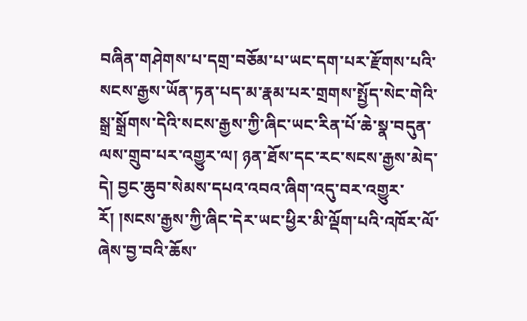བཞིན་གཤེགས་པ་དགྲ་བཅོམ་པ་ཡང་དག་པར་རྫོགས་པའི་སངས་རྒྱས་ཡོན་ཏན་པད་མ་རྣམ་པར་གྲགས་སྤྱོད་སེང་གེའི་སྒྲ་སྒྲོགས་དེའི་སངས་རྒྱས་ཀྱི་ཞིང་ཡང་རིན་པོ་ཆེ་སྣ་བདུན་ལས་གྲུབ་པར་འགྱུར་ལ། ཉན་ཐོས་དང་རང་སངས་རྒྱས་མེད་དེ། བྱང་ཆུབ་སེམས་དཔའ་འབའ་ཞིག་འདུ་བར་འགྱུར་རོ། །སངས་རྒྱས་ཀྱི་ཞིང་དེར་ཡང་ཕྱིར་མི་ལྡོག་པའི་འཁོར་ལོ་ཞེས་བྱ་བའི་ཆོས་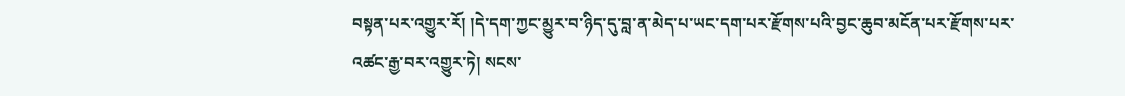བསྟན་པར་འགྱུར་རོ། །དེ་དག་ཀྱང་མྱུར་བ་ཉིད་དུ་བླ་ན་མེད་པ་ཡང་དག་པར་རྫོགས་པའི་བྱང་ཆུབ་མངོན་པར་རྫོགས་པར་འཚང་རྒྱ་བར་འགྱུར་ཏེ། སངས་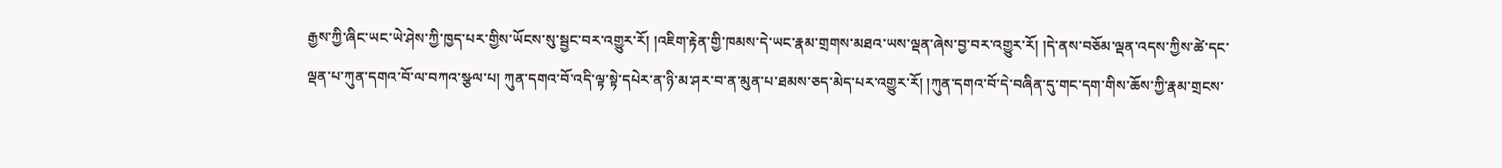རྒྱས་ཀྱི་ཞིང་ཡང་ཡེ་ཤེས་ཀྱི་ཁྱད་པར་གྱིས་ཡོངས་སུ་སྦྱང་བར་འགྱུར་རོ། །འཇིག་རྟེན་གྱི་ཁམས་དེ་ཡང་རྣམ་གྲགས་མཐའ་ཡས་ལྡན་ཞེས་བྱ་བར་འགྱུར་རོ། །དེ་ནས་བཅོམ་ལྡན་འདས་ཀྱིས་ཚེ་དང་ལྡན་པ་ཀུན་དགའ་བོ་ལ་བཀའ་སྩལ་པ། ཀུན་དགའ་བོ་འདི་ལྟ་སྟེ་དཔེར་ན་ཉི་མ་ཤར་བ་ན་མུན་པ་ཐམས་ཅད་མེད་པར་འགྱུར་རོ། །ཀུན་དགའ་བོ་དེ་བཞིན་དུ་གང་དག་གིས་ཆོས་ཀྱི་རྣམ་གྲངས་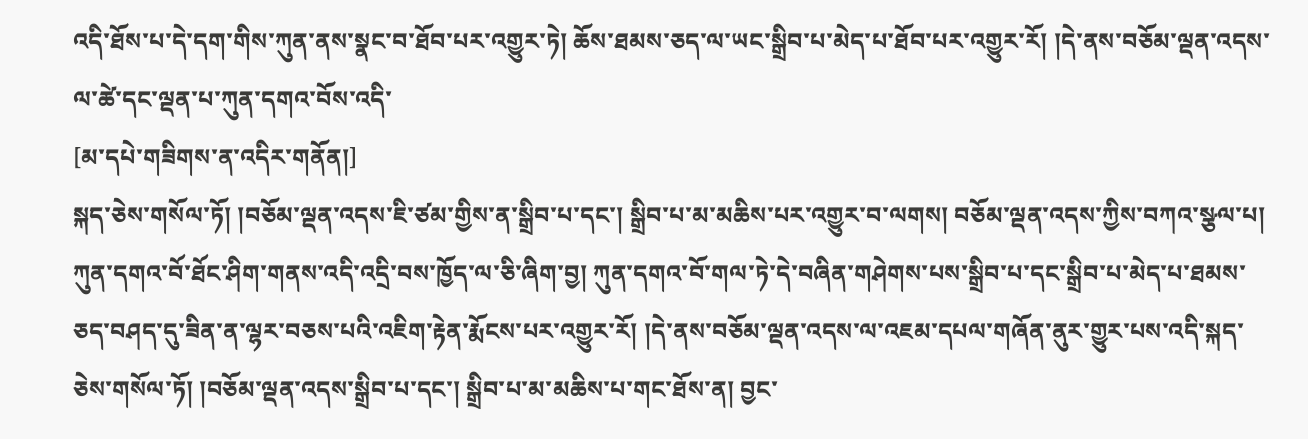འདི་ཐོས་པ་དེ་དག་གིས་ཀུན་ནས་སྣང་བ་ཐོབ་པར་འགྱུར་ཏེ། ཆོས་ཐམས་ཅད་ལ་ཡང་སྒྲིབ་པ་མེད་པ་ཐོབ་པར་འགྱུར་རོ། །དེ་ནས་བཅོམ་ལྡན་འདས་ལ་ཚེ་དང་ལྡན་པ་ཀུན་དགའ་བོས་འདི་
[མ་དཔེ་གཟིགས་ན་འདིར་གནོན།]
སྐད་ཅེས་གསོལ་ཏོ། །བཅོམ་ལྡན་འདས་ཇི་ཙམ་གྱིས་ན་སྒྲིབ་པ་དང་། སྒྲིབ་པ་མ་མཆིས་པར་འགྱུར་བ་ལགས། བཅོམ་ལྡན་འདས་ཀྱིས་བཀའ་སྩལ་པ། ཀུན་དགའ་བོ་ཐོང་ཤིག་གནས་འདི་འདྲི་བས་ཁྱོད་ལ་ཅི་ཞིག་བྱ། ཀུན་དགའ་བོ་གལ་ཏེ་དེ་བཞིན་གཤེགས་པས་སྒྲིབ་པ་དང་སྒྲིབ་པ་མེད་པ་ཐམས་ཅད་བཤད་དུ་ཟིན་ན་ལྷར་བཅས་པའི་འཇིག་རྟེན་རྨོངས་པར་འགྱུར་རོ། །དེ་ནས་བཅོམ་ལྡན་འདས་ལ་འཇམ་དཔལ་གཞོན་ནུར་གྱུར་པས་འདི་སྐད་ཅེས་གསོལ་ཏོ། །བཅོམ་ལྡན་འདས་སྒྲིབ་པ་དང་། སྒྲིབ་པ་མ་མཆིས་པ་གང་ཐོས་ན། བྱང་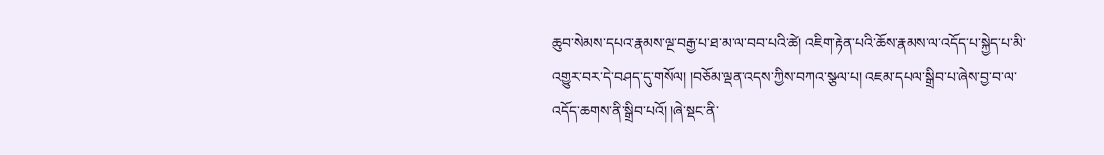ཆུབ་སེམས་དཔའ་རྣམས་ལྔ་བརྒྱ་པ་ཐ་མ་ལ་བབ་པའི་ཚེ། འཇིག་རྟེན་པའི་ཆོས་རྣམས་ལ་འདོད་པ་སྐྱེད་པ་མི་འགྱུར་བར་དེ་བཤད་དུ་གསོལ། །བཅོམ་ལྡན་འདས་ཀྱིས་བཀའ་སྩལ་པ། འཇམ་དཔལ་སྒྲིབ་པ་ཞེས་བྱ་བ་ལ་འདོད་ཆགས་ནི་སྒྲིབ་པའོ། །ཞེ་སྡང་ནི་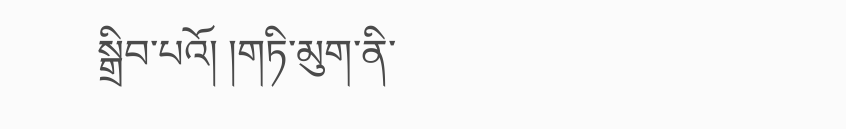སྒྲིབ་པའོ། །གཏི་མུག་ནི་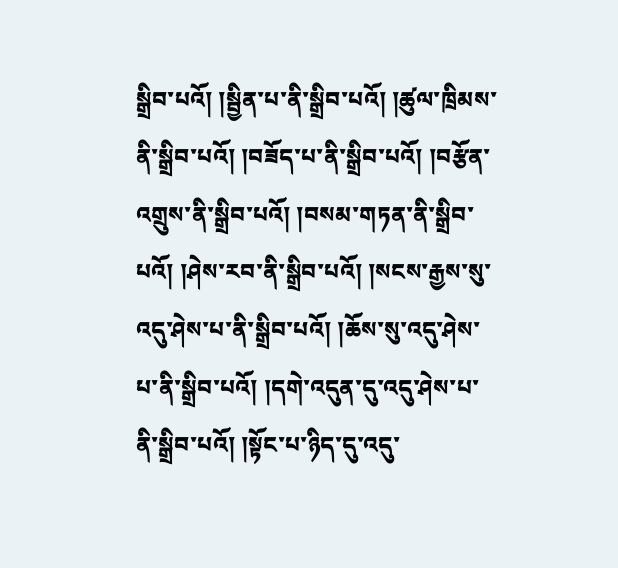སྒྲིབ་པའོ། །སྦྱིན་པ་ནི་སྒྲིབ་པའོ། །ཚུལ་ཁྲིམས་ནི་སྒྲིབ་པའོ། །བཟོད་པ་ནི་སྒྲིབ་པའོ། །བརྩོན་འགྲུས་ནི་སྒྲིབ་པའོ། །བསམ་གཏན་ནི་སྒྲིབ་པའོ། །ཤེས་རབ་ནི་སྒྲིབ་པའོ། །སངས་རྒྱས་སུ་འདུ་ཤེས་པ་ནི་སྒྲིབ་པའོ། །ཆོས་སུ་འདུ་ཤེས་པ་ནི་སྒྲིབ་པའོ། །དགེ་འདུན་དུ་འདུ་ཤེས་པ་ནི་སྒྲིབ་པའོ། །སྟོང་པ་ཉིད་དུ་འདུ་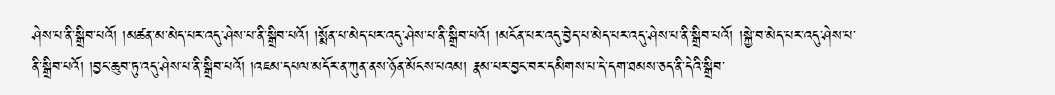ཤེས་པ་ནི་སྒྲིབ་པའོ། །མཚན་མ་མེད་པར་འདུ་ཤེས་པ་ནི་སྒྲིབ་པའོ། །སྨོན་པ་མེད་པར་འདུ་ཤེས་པ་ནི་སྒྲིབ་པའོ། །མངོན་པར་འདུ་བྱེད་པ་མེད་པར་འདུ་ཤེས་པ་ནི་སྒྲིབ་པའོ། །སྐྱེ་བ་མེད་པར་འདུ་ཤེས་པ་ནི་སྒྲིབ་པའོ། །བྱང་ཆུབ་ཏུ་འདུ་ཤེས་པ་ནི་སྒྲིབ་པའོ། །འཇམ་དཔལ་མདོར་ན་ཀུན་ནས་ཉོན་མོངས་པའམ། རྣམ་པར་བྱང་བར་དམིགས་པ་དེ་དག་ཐམས་ཅད་ནི་དེའི་སྒྲིབ་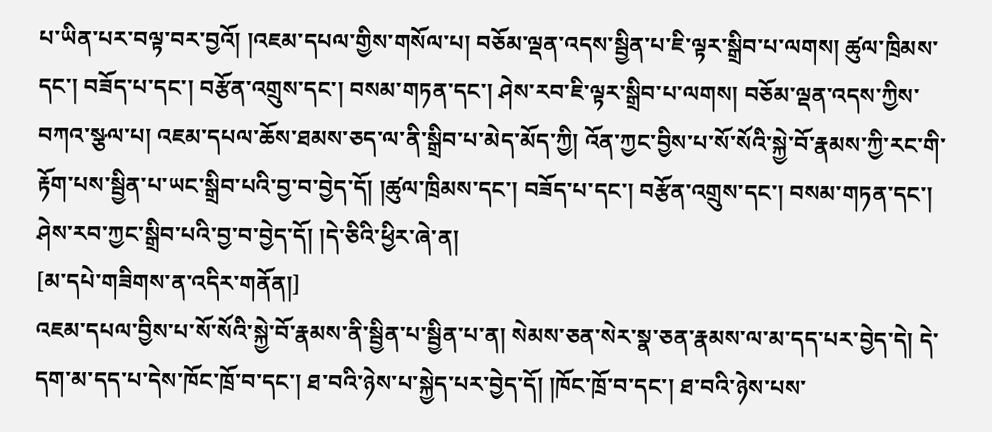པ་ཡིན་པར་བལྟ་བར་བྱའོ། །འཇམ་དཔལ་གྱིས་གསོལ་པ། བཅོམ་ལྡན་འདས་སྦྱིན་པ་ཇི་ལྟར་སྒྲིབ་པ་ལགས། ཚུལ་ཁྲིམས་དང་། བཟོད་པ་དང་། བརྩོན་འགྲུས་དང་། བསམ་གཏན་དང་། ཤེས་རབ་ཇི་ལྟར་སྒྲིབ་པ་ལགས། བཅོམ་ལྡན་འདས་ཀྱིས་བཀའ་སྩལ་པ། འཇམ་དཔལ་ཆོས་ཐམས་ཅད་ལ་ནི་སྒྲིབ་པ་མེད་མོད་ཀྱི། འོན་ཀྱང་བྱིས་པ་སོ་སོའི་སྐྱེ་བོ་རྣམས་ཀྱི་རང་གི་རྟོག་པས་སྦྱིན་པ་ཡང་སྒྲིབ་པའི་བྱ་བ་བྱེད་དོ། །ཚུལ་ཁྲིམས་དང་། བཟོད་པ་དང་། བརྩོན་འགྲུས་དང་། བསམ་གཏན་དང་། ཤེས་རབ་ཀྱང་སྒྲིབ་པའི་བྱ་བ་བྱེད་དོ། །དེ་ཅིའི་ཕྱིར་ཞེ་ན།
[མ་དཔེ་གཟིགས་ན་འདིར་གནོན།]
འཇམ་དཔལ་བྱིས་པ་སོ་སོའི་སྐྱེ་བོ་རྣམས་ནི་སྦྱིན་པ་སྦྱིན་པ་ན། སེམས་ཅན་སེར་སྣ་ཅན་རྣམས་ལ་མ་དད་པར་བྱེད་དེ། དེ་དག་མ་དད་པ་དེས་ཁོང་ཁྲོ་བ་དང་། ཐ་བའི་ཉེས་པ་སྐྱེད་པར་བྱེད་དོ། །ཁོང་ཁྲོ་བ་དང་། ཐ་བའི་ཉེས་པས་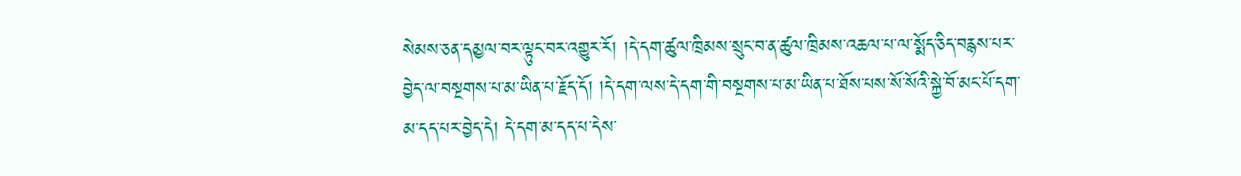སེམས་ཅན་དམྱལ་བར་ལྟུང་བར་འགྱུར་རོ། །དེ་དག་ཚུལ་ཁྲིམས་སྲུང་བ་ན་ཚུལ་ཁྲིམས་འཆལ་པ་ལ་སྨོད་ཅིད་བརྙས་པར་བྱེད་ལ་བསྔགས་པ་མ་ཡིན་པ་རྗོད་དོ། །དེ་དག་ལས་དེ་དག་གི་བསྔགས་པ་མ་ཡིན་པ་ཐོས་པས་སོ་སོའི་སྐྱེ་བོ་མང་པོ་དག་མ་དད་པར་བྱེད་དེ། དེ་དག་མ་དད་པ་དེས་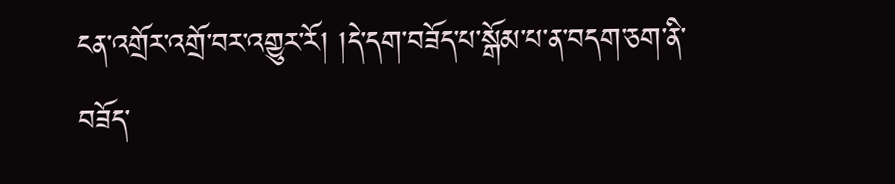ངན་འགྲོར་འགྲོ་བར་འགྱུར་རོ། །དེ་དག་བཟོད་པ་སྒོམ་པ་ན་བདག་ཅག་ནི་བཟོད་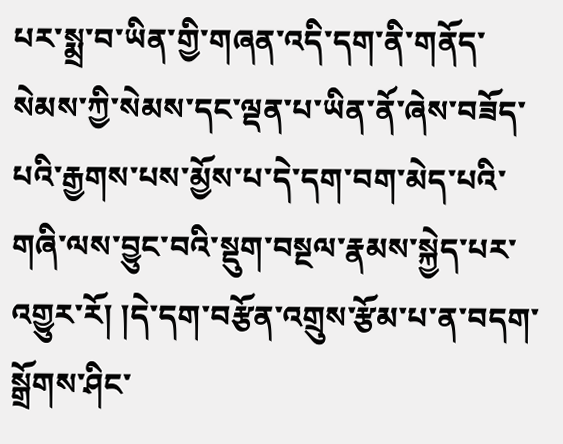པར་སྨྲ་བ་ཡིན་གྱི་གཞན་འདི་དག་ནི་གནོད་སེམས་ཀྱི་སེམས་དང་ལྡན་པ་ཡིན་ནོ་ཞེས་བཟོད་པའི་རྒྱགས་པས་མྱོས་པ་དེ་དག་བག་མེད་པའི་གཞི་ལས་བྱུང་བའི་སྡུག་བསྔལ་རྣམས་སྐྱེད་པར་འགྱུར་རོ། །དེ་དག་བརྩོན་འགྲུས་རྩོམ་པ་ན་བདག་སྒྲོགས་ཤིང་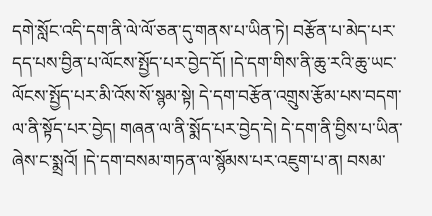དགེ་སློང་འདི་དག་ནི་ལེ་ལོ་ཅན་དུ་གནས་པ་ཡིན་ཏེ། བརྩོན་པ་མེད་པར་དད་པས་བྱིན་པ་ལོངས་སྤྱོད་པར་བྱེད་དོ། །དེ་དག་གིས་ནི་ཆུ་རའི་ཆུ་ཡང་ལོངས་སྤྱོད་པར་མི་འོས་སོ་སྙམ་སྟེ། དེ་དག་བརྩོན་འགྲུས་རྩོམ་པས་བདག་ལ་ནི་སྟོད་པར་བྱེད། གཞན་ལ་ནི་སྨོད་པར་བྱེད་དེ། དེ་དག་ནི་བྱིས་པ་ཡིན་ཞེས་ང་སྨྲའོ། །དེ་དག་བསམ་གཏན་ལ་སྙོམས་པར་འཇུག་པ་ན། བསམ་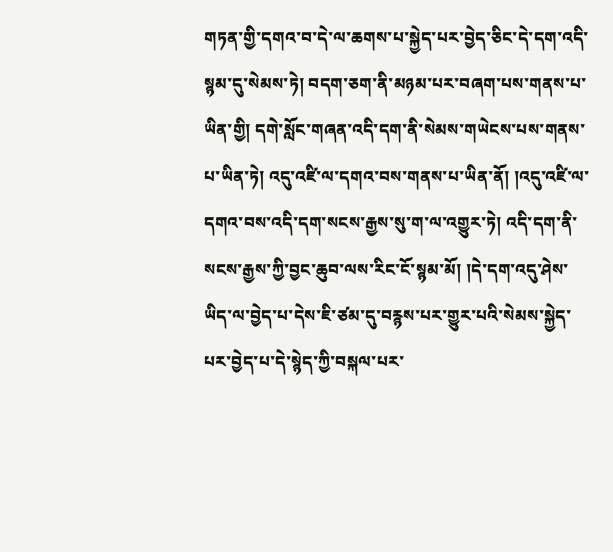གཏན་གྱི་དགའ་བ་དེ་ལ་ཆགས་པ་སྐྱེད་པར་བྱེད་ཅིང་དེ་དག་འདི་སྙམ་དུ་སེམས་ཏེ། བདག་ཅག་ནི་མཉམ་པར་བཞག་པས་གནས་པ་ཡིན་གྱི། དགེ་སློང་གཞན་འདི་དག་ནི་སེམས་གཡེངས་པས་གནས་པ་ཡིན་ཏེ། འདུ་འཛི་ལ་དགའ་བས་གནས་པ་ཡིན་ནོ། །འདུ་འཛི་ལ་དགའ་བས་འདི་དག་སངས་རྒྱས་སུ་ག་ལ་འགྱུར་ཏེ། འདི་དག་ནི་སངས་རྒྱས་ཀྱི་བྱང་ཆུབ་ལས་རིང་ངོ་སྙམ་མོ། །དེ་དག་འདུ་ཤེས་ཡིད་ལ་བྱེད་པ་དེས་ཇི་ཙམ་དུ་བརྙས་པར་གྱུར་པའི་སེམས་སྐྱེད་པར་བྱེད་པ་དེ་སྙེད་ཀྱི་བསྐལ་པར་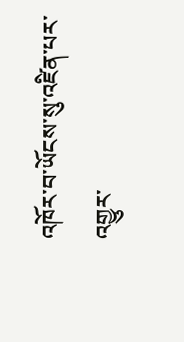འཁོར་བ་ཡོངས་སུ་འཛིན་པར་འགྱུར་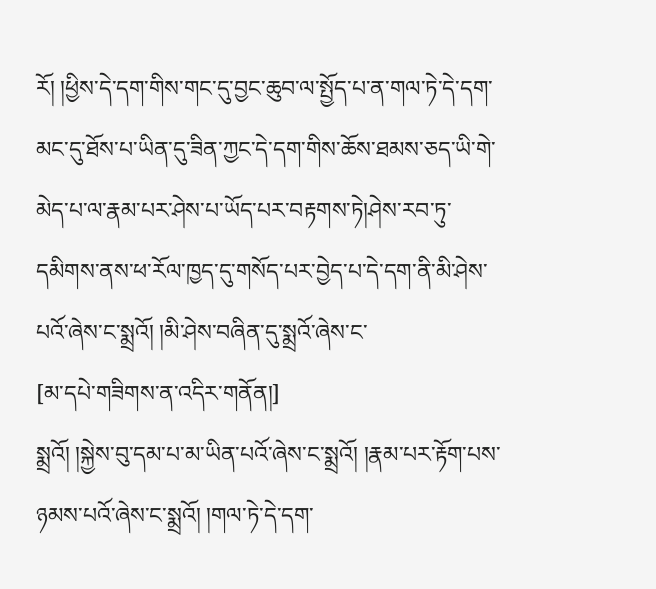རོ། །ཕྱིས་དེ་དག་གིས་གང་དུ་བྱང་ཆུབ་ལ་སྤྱོད་པ་ན་གལ་ཏེ་དེ་དག་མང་དུ་ཐོས་པ་ཡིན་དུ་ཟིན་ཀྱང་དེ་དག་གིས་ཆོས་ཐམས་ཅད་ཡི་གེ་མེད་པ་ལ་རྣམ་པར་ཤེས་པ་ཡོད་པར་བརྟགས་ཏེ།ཤེས་རབ་ཏུ་དམིགས་ནས་ཕ་རོལ་ཁྱད་དུ་གསོད་པར་བྱེད་པ་དེ་དག་ནི་མི་ཤེས་པའོ་ཞེས་ང་སྨྲའོ། །མི་ཤེས་བཞིན་དུ་སྨྲའོ་ཞེས་ང་
[མ་དཔེ་གཟིགས་ན་འདིར་གནོན།]
སྨྲའོ། །སྐྱེས་བུ་དམ་པ་མ་ཡིན་པའོ་ཞེས་ང་སྨྲའོ། །རྣམ་པར་རྟོག་པས་ཉམས་པའོ་ཞེས་ང་སྨྲའོ། །གལ་ཏེ་དེ་དག་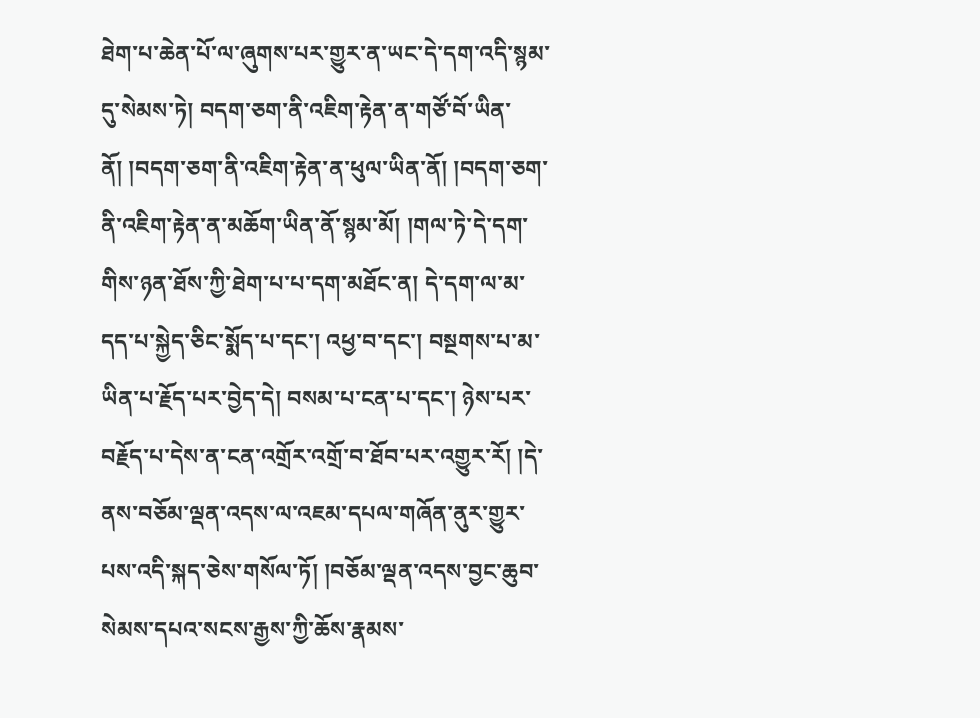ཐེག་པ་ཆེན་པོ་ལ་ཞུགས་པར་གྱུར་ན་ཡང་དེ་དག་འདི་སྙམ་དུ་སེམས་ཏེ། བདག་ཅག་ནི་འཇིག་རྟེན་ན་གཙོ་བོ་ཡིན་ནོ། །བདག་ཅག་ནི་འཇིག་རྟེན་ན་ཕུལ་ཡིན་ནོ། །བདག་ཅག་ནི་འཇིག་རྟེན་ན་མཆོག་ཡིན་ནོ་སྙམ་མོ། །གལ་ཏེ་དེ་དག་གིས་ཉན་ཐོས་ཀྱི་ཐེག་པ་པ་དག་མཐོང་ན། དེ་དག་ལ་མ་དད་པ་སྐྱེད་ཅིང་སྨོད་པ་དང་། འཕྱ་བ་དང་། བསྔགས་པ་མ་ཡིན་པ་རྗོད་པར་བྱེད་དེ། བསམ་པ་ངན་པ་དང་། ཉེས་པར་བརྗོད་པ་དེས་ན་ངན་འགྲོར་འགྲོ་བ་ཐོབ་པར་འགྱུར་རོ། །དེ་ནས་བཅོམ་ལྡན་འདས་ལ་འཇམ་དཔལ་གཞོན་ནུར་གྱུར་པས་འདི་སྐད་ཅེས་གསོལ་ཏོ། །བཅོམ་ལྡན་འདས་བྱང་ཆུབ་སེམས་དཔའ་སངས་རྒྱས་ཀྱི་ཆོས་རྣམས་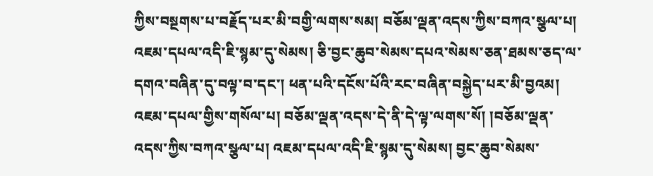ཀྱིས་བསྔགས་པ་བརྗོད་པར་མི་བགྱི་ལགས་སམ། བཅོམ་ལྡན་འདས་ཀྱིས་བཀའ་སྩལ་པ། འཇམ་དཔལ་འདི་ཇི་སྙམ་དུ་སེམས། ཅི་བྱང་ཆུབ་སེམས་དཔའ་སེམས་ཅན་ཐམས་ཅད་ལ་དགའ་བཞིན་དུ་བལྟ་བ་དང་། ཕན་པའི་དངོས་པོའི་རང་བཞིན་བསྐྱེད་པར་མི་བྱའམ། འཇམ་དཔལ་གྱིས་གསོལ་པ། བཅོམ་ལྡན་འདས་དེ་ནི་དེ་ལྟ་ལགས་སོ། །བཅོམ་ལྡན་འདས་ཀྱིས་བཀའ་སྩལ་པ། འཇམ་དཔལ་འདི་ཇི་སྙམ་དུ་སེམས། བྱང་ཆུབ་སེམས་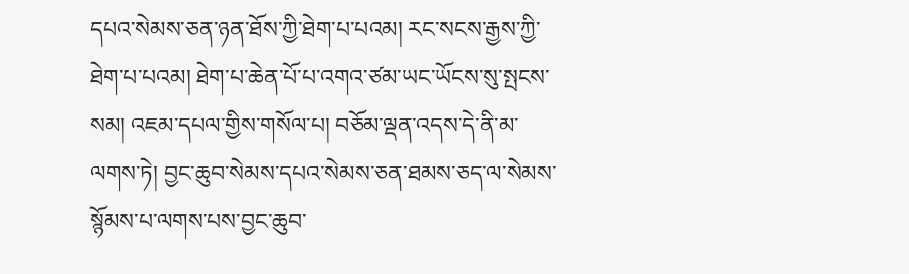དཔའ་སེམས་ཅན་ཉན་ཐོས་ཀྱི་ཐེག་པ་པའམ། རང་སངས་རྒྱས་ཀྱི་ཐེག་པ་པའམ། ཐེག་པ་ཆེན་པོ་པ་འགའ་ཙམ་ཡང་ཡོངས་སུ་སྤངས་སམ། འཇམ་དཔལ་གྱིས་གསོལ་པ། བཅོམ་ལྡན་འདས་དེ་ནི་མ་ལགས་ཏེ། བྱང་ཆུབ་སེམས་དཔའ་སེམས་ཅན་ཐམས་ཅད་ལ་སེམས་སྙོམས་པ་ལགས་པས་བྱང་ཆུབ་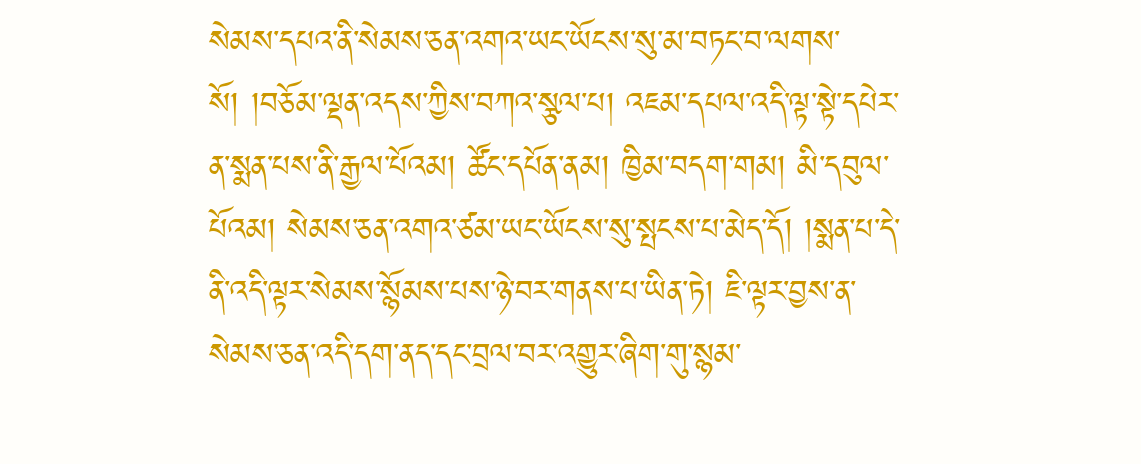སེམས་དཔའ་ནི་སེམས་ཅན་འགའ་ཡང་ཡོངས་སུ་མ་བཏང་བ་ལགས་སོ། །བཅོམ་ལྡན་འདས་ཀྱིས་བཀའ་སྩལ་པ། འཇམ་དཔལ་འདི་ལྟ་སྟེ་དཔེར་ན་སྨན་པས་ནི་རྒྱལ་པོའམ། ཚོང་དཔོན་ནམ། ཁྱིམ་བདག་གམ། མི་དབུལ་པོའམ། སེམས་ཅན་འགའ་ཙམ་ཡང་ཡོངས་སུ་སྤངས་པ་མེད་དོ། །སྨན་པ་དེ་ནི་འདི་ལྟར་སེམས་སྙོམས་པས་ཉེ་བར་གནས་པ་ཡིན་ཏེ། ཇི་ལྟར་བྱས་ན་སེམས་ཅན་འདི་དག་ནད་དང་བྲལ་བར་འགྱུར་ཞིག་གུ་སྙམ་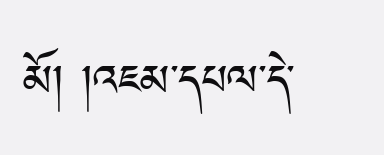མོ། །འཇམ་དཔལ་དེ་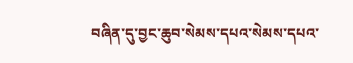བཞིན་དུ་བྱང་ཆུབ་སེམས་དཔའ་སེམས་དཔའ་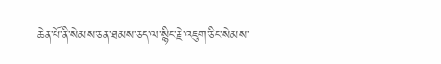ཆེན་པོ་ནི་སེམས་ཅན་ཐམས་ཅད་ལ་སྙིང་རྗེ་འཇུག་ཅིང་སེམས་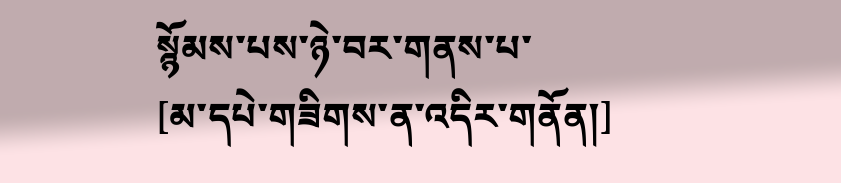སྙོམས་པས་ཉེ་བར་གནས་པ་
[མ་དཔེ་གཟིགས་ན་འདིར་གནོན།]